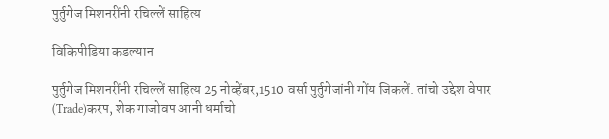पुर्तुगेज मिशनरींनी रचिल्लें साहित्य

विकिपीडिया कडल्यान

पुर्तुगेज मिशनरींनी रचिल्लें साहित्य 25 नोव्हेंबर,1510 वर्सा पुर्तुगेजांनी गोंय जिकलें. तांचो उद्देश वेपार (Trade)करप, शेक गाजोवप आनी धर्माचो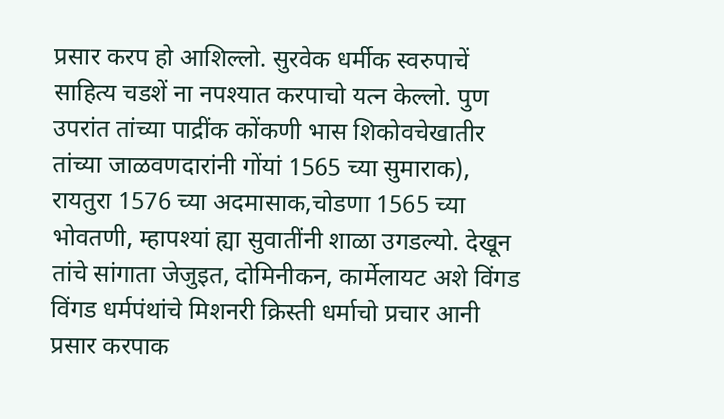प्रसार करप हो आशिल्लो. सुरवेक धर्मीक स्वरुपाचें साहित्य चडशें ना नपश्यात करपाचो यत्न केल्लो. पुण उपरांत तांच्या पाद्रींक कोंकणी भास शिकोवचेखातीर तांच्या जाळवणदारांनी गोंयां 1565 च्या सुमाराक), रायतुरा 1576 च्या अदमासाक,चोडणा 1565 च्या भोवतणी, म्हापश्यां ह्या सुवातींनी शाळा उगडल्यो. देखून तांचे सांगाता जेजुइत, दोमिनीकन, कार्मेलायट अशे विंगड विंगड धर्मपंथांचे मिशनरी क्रिस्ती धर्माचो प्रचार आनी प्रसार करपाक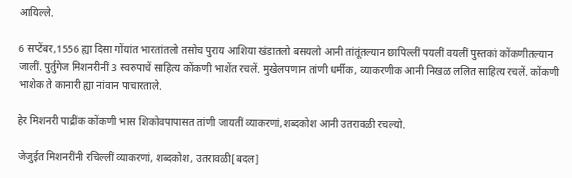आयिल्ले.

6 सप्टेंबर,1556 ह्या दिसा गोंयांत भारतांतलो तसोच पुराय आशिया खंडातलो बसयलो आनी तांतूंतल्यान छापिल्लीं पयलीं वयलीं पुस्तकां कोंकणीतल्यान जालीं. पुर्तुगेज मिशनरीनीं 3 स्वरुपाचें साहित्य कोंकणी भाशेंत रचलें. मुखेलपणान तांणी धर्मीक, व्याकरणीक आनी निखळ ललित साहित्य रचलें. कोंकणी भाशेक ते कानारी ह्या नांवान पाचारताले.

हेर मिशनरी पाद्रींक कोंकणी भास शिकोवपापासत तांणी जायतीं व्याकरणां,शब्दकोश आनी उतरावळी रचल्यो.

जेजुईत मिशनरींनी रचिल्लीं व्याकरणां, शब्दकोश, उतरावळी[बदल]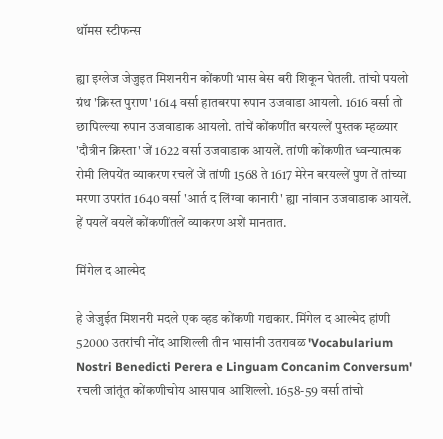थॉमस स्टीफन्स

ह्या इग्लेज जेजुइत मिशनरीन कोंकणी भास बेस बरी शिकून घेतली. तांचो पयलो ग्रंथ 'क्रिस्त पुराण' 1614 वर्सा हातबरपा रुपान उजवाडा आयलो. 1616 वर्सा तो छापिल्ल्या रुपान उजवाडाक आयलो. तांचें कोंकणींत बरयल्लें पुस्तक म्हळ्यार 'दौत्रीन क्रिस्ता' जें 1622 वर्सा उजवाडाक आयलें. तांणी कोंकणीत ध्वन्यात्मक रोमी लिपयेंत व्याकरण रचलें जें तांणी 1568 ते 1617 मेरेन बरयल्लें पुण तें तांच्या मरणा उपरांत 1640 वर्सा 'आर्त द लिंग्वा कानारी' ह्या नांवान उजवाडाक आयलें. हें पयलें वयलें कोंकणींतलें व्याकरण अशें मानतात.

मिंगेल द आल्मेद

हे जेजुईत मिशनरी मदले एक व्हड कोंकणी गद्यकार. मिंगेल द आल्मेद हांणी 52000 उतरांची नोंद आशिल्ली तीन भासांनी उतरावळ 'Vocabularium Nostri Benedicti Perera e Linguam Concanim Conversum' रचली जांतूंत कोंकणीचोय आसपाव आशिल्लो. 1658-59 वर्सा तांचो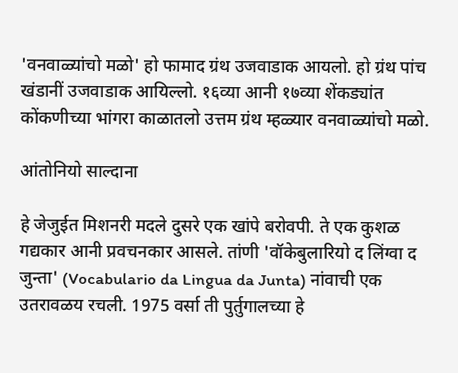'वनवाळ्यांचो मळो' हो फामाद ग्रंथ उजवाडाक आयलो. हो ग्रंथ पांच खंडानीं उजवाडाक आयिल्लो. १६व्या आनी १७व्या शेंकड्यांत कोंकणीच्या भांगरा काळातलो उत्तम ग्रंथ म्हळ्यार वनवाळ्यांचो मळो.

आंतोनियो साल्दाना

हे जेजुईत मिशनरी मदले दुसरे एक खांपे बरोवपी. ते एक कुशळ गद्यकार आनी प्रवचनकार आसले. तांणी 'वॉकेबुलारियो द लिंग्वा द जुन्ता' (Vocabulario da Lingua da Junta) नांवाची एक उतरावळय रचली. 1975 वर्सा ती पुर्तुगालच्या हे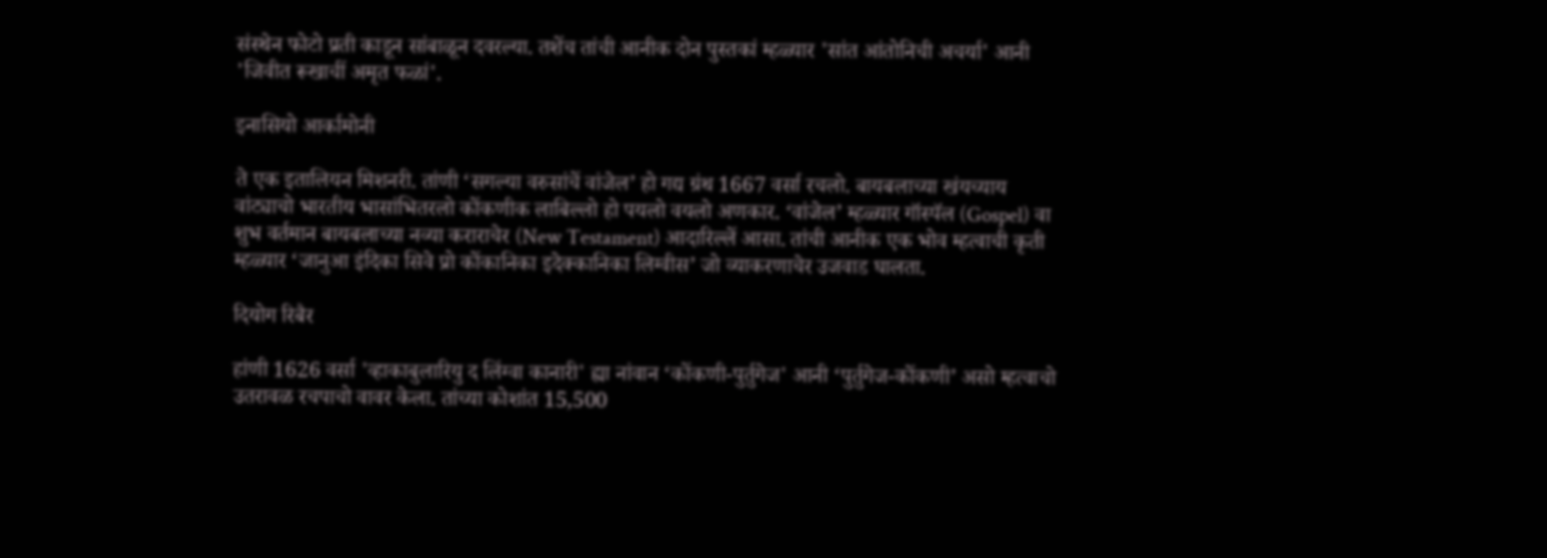संस्थेन फोटो प्रती काडून सांबाळून दवरल्या. तशेंच तांची आनीक दोन पुस्तकां म्हळ्यार 'सांत आंतोनिची अचर्या' आनी 'जिवीत रूखाचीं अमृत फळां'.

इनासियो आर्कामोनी

ते एक इतालियन मिशनरी. तांणी ‘सगल्या वरुसांचें वांजेल’ हो गद्य ग्रंथ 1667 वर्सा रचलो. बायबलाच्या खंयच्याय वांट्याचो भारतीय भासांभितरलो कोंकणीक लाबिल्लो हो पयलो वयलो अणकार. ‘वांजेल’ म्हळ्यार गॉस्पॅल (Gospel) वा शुभ वर्तमान बायबलाच्या नव्या कराराचेर (New Testament) आदारिल्लें आसा. तांची आनीक एक भोव म्हत्वाची कृती म्हळ्यार ‘जानुआ इंदिका सिवे प्रो कोंकानिका इदेक्कानिका लिग्वीस’ जो व्याकरणाचेर उजवाड घालता.

दियोग रिबैर

हांणी 1626 वर्सा 'व्हाकाबुलारियु द लिंग्वा कानारी' ह्या नांवान ‘कोंकणी-पुर्तुगेज' आनी ‘पुर्तुगेज-कोंकणी’ असो म्हत्वाचो उतरावळ रचपाचो वावर केला. तांच्या कोशांत 15,500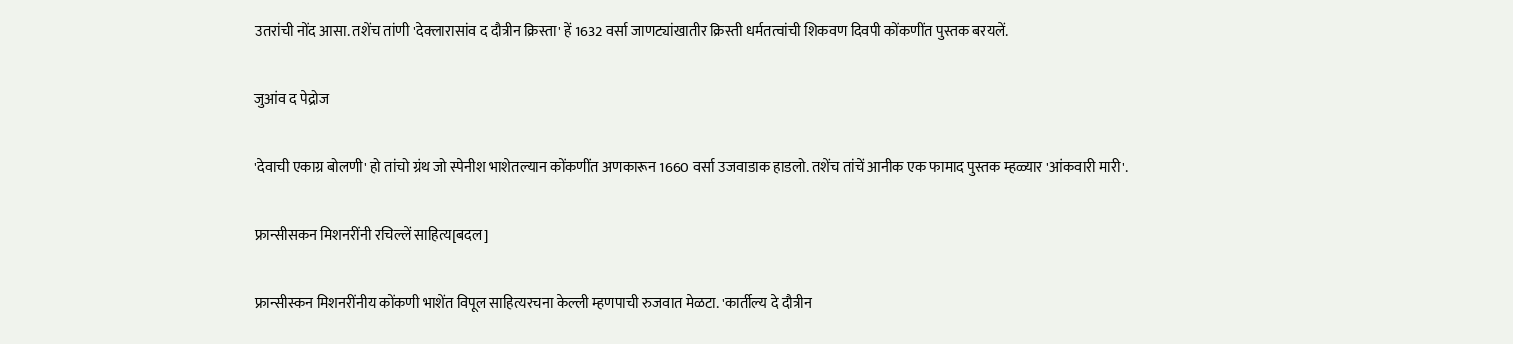उतरांची नोंद आसा. तशेंच तांणी 'देक्लारासांव द दौत्रीन क्रिस्ता' हें 1632 वर्सा जाणट्यांखातीर क्रिस्ती धर्मतत्वांची शिकवण दिवपी कोंकणींत पुस्तक बरयलें.

जुआंव द पेद्रोज

'देवाची एकाग्र बोलणी' हो तांचो ग्रंथ जो स्पेनीश भाशेतल्यान कोंकणींत अणकारून 1660 वर्सा उजवाडाक हाडलो. तशेंच तांचें आनीक एक फामाद पुस्तक म्हळ्यार 'आंकवारी मारी'.

फ्रान्सीसकन मिशनरींनी रचिल्लें साहित्य[बदल]

फ्रान्सीस्कन मिशनरींनीय कोंकणी भाशेंत विपूल साहित्यरचना केल्ली म्हणपाची रुजवात मेळटा. 'कार्तील्य दे दौत्रीन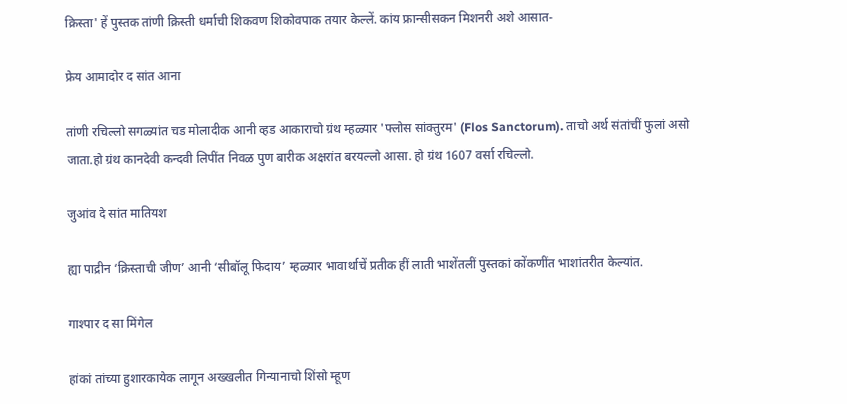क्रिस्ता' हें पुस्तक तांणी क्रिस्ती धर्माची शिकवण शिकोवपाक तयार केल्लें. कांय फ्रान्सीसकन मिशनरी अशे आसात-

फ्रेय आमादोर द सांत आना

तांणी रचिल्लो सगळ्यांत चड मोलादीक आनी व्हड आकाराचो ग्रंथ म्हळ्यार 'फ्लोस सांक्तुरम' (Flos Sanctorum). ताचो अर्थ संतांचीं फुलां असो जाता.हो ग्रंथ कानदेवी कन्दवी लिपींत निवळ पुण बारीक अक्षरांत बरयल्लो आसा. हो ग्रंथ 1607 वर्सा रचिल्लो.

जुआंव दे सांत मातियश

ह्या पाद्रीन ‘क्रिस्ताची जीण’ आनी ‘सीबॉलू फिदाय’ म्हळ्यार भावार्थाचें प्रतीक हीं लाती भाशेंतलीं पुस्तकां कोंकणींत भाशांतरीत केल्यांत.

गाश्पार द सा मिंगेल

हांकां तांच्या हुशारकायेक लागून अख्खलीत गिन्यानाचो शिंसो म्हूण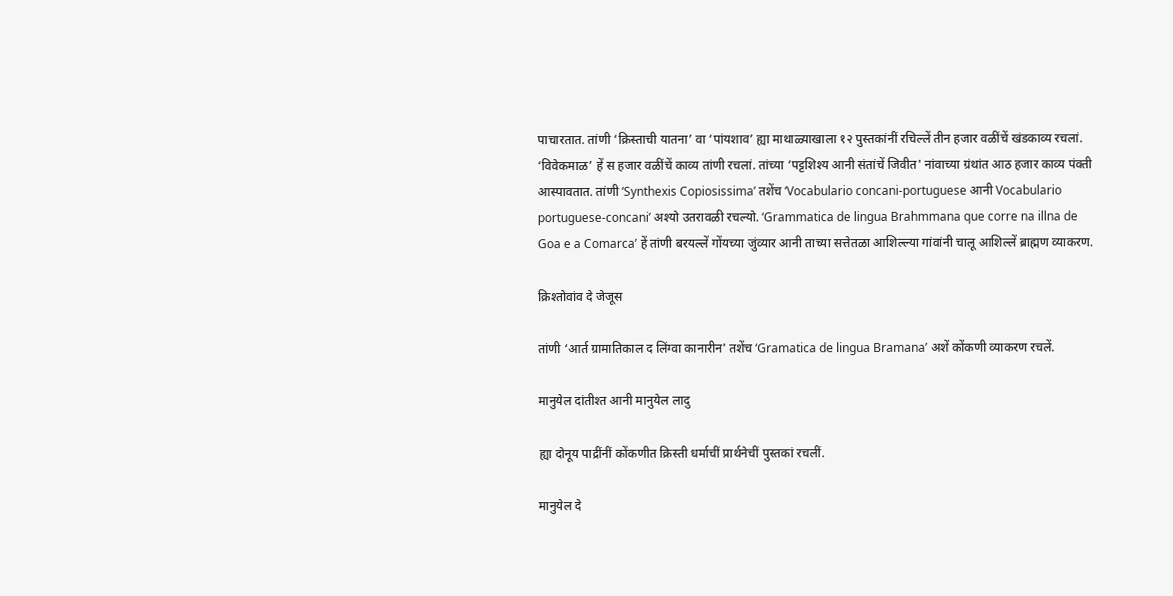पाचारतात. तांणी ‘क्रिस्ताची यातना’ वा ‘पांयशाव’ ह्या माथाळ्याखाला १२ पुस्तकांनीं रचिल्लें तीन हजार वळींचें खंडकाव्य रचलां. ‘विवेकमाळ’ हें स हजार वळींचें काव्य तांणी रचलां. तांच्या ‘पट्टशिश्य आनी संतांचें जिवीत' नांवाच्या ग्रंथांत आठ हजार काव्य पंक्ती आस्पावतात. तांणी ‘Synthexis Copiosissima’ तशेंच ‘Vocabulario concani-portuguese आनी Vocabulario portuguese-concani’ अश्यो उतरावळी रचल्यो. ‘Grammatica de lingua Brahmmana que corre na illna de Goa e a Comarca’ हें तांणी बरयल्लें गोंयच्या जुंव्यार आनी ताच्या सत्तेतळा आशिल्ल्या गांवांनी चालू आशिल्लें ब्राह्मण व्याकरण.

क्रिश्तोवांव दे जेजूस

तांणी ‘आर्त ग्रामातिकाल द लिंग्वा कानारीन' तशेंच ‘Gramatica de lingua Bramana’ अशें कोंकणी व्याकरण रचलें.

मानुयेल दांतीश्त आनी मानुयेल लादु

ह्या दोनूय पाद्रींनीं कोंकणीत क्रिस्ती धर्माचीं प्रार्थनेचीं पुस्तकां रचलीं.

मानुयेल दे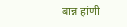बान्न हांणी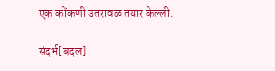एक कोंकणी उतरावळ तयार केल्ली.

संदर्भ[बदल]